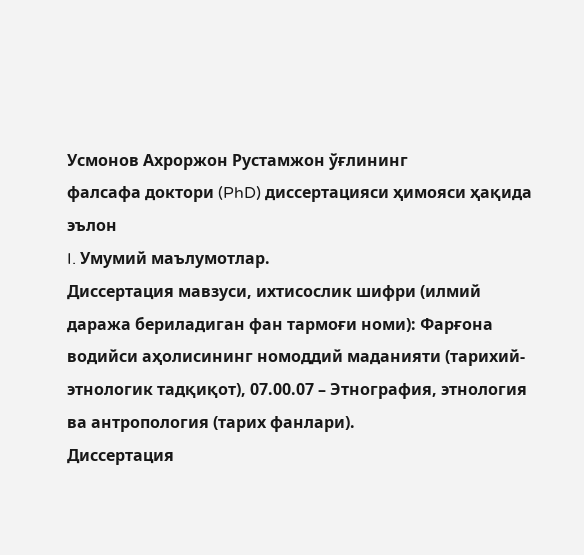Усмонов Ахроржон Рустамжон ўғлининг
фалсафа доктори (PhD) диссертацияси ҳимояси ҳақида эълон
I. Умумий маълумотлар.
Диссертация мавзуси, ихтисослик шифри (илмий даража бериладиган фан тармоғи номи): Фарғона водийси аҳолисининг номоддий маданияти (тарихий-этнологик тадқиқот), 07.00.07 – Этнография, этнология ва антропология (тарих фанлари).
Диссертация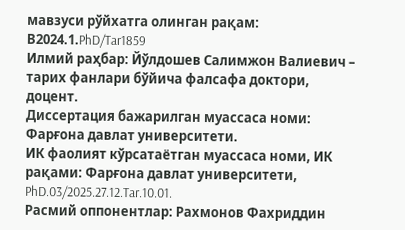мавзуси рўйхатга олинган рақам: В2024.1.PhD/Tar1859
Илмий раҳбар: Йўлдошев Салимжон Валиевич – тарих фанлари бўйича фалсафа доктори, доцент.
Диссертация бажарилган муассаса номи: Фарғона давлат университети.
ИК фаолият кўрсатаётган муассаса номи, ИК рақами: Фарғона давлат университети, PhD.03/2025.27.12.Tar.10.01.
Расмий оппонентлар: Рахмонов Фахриддин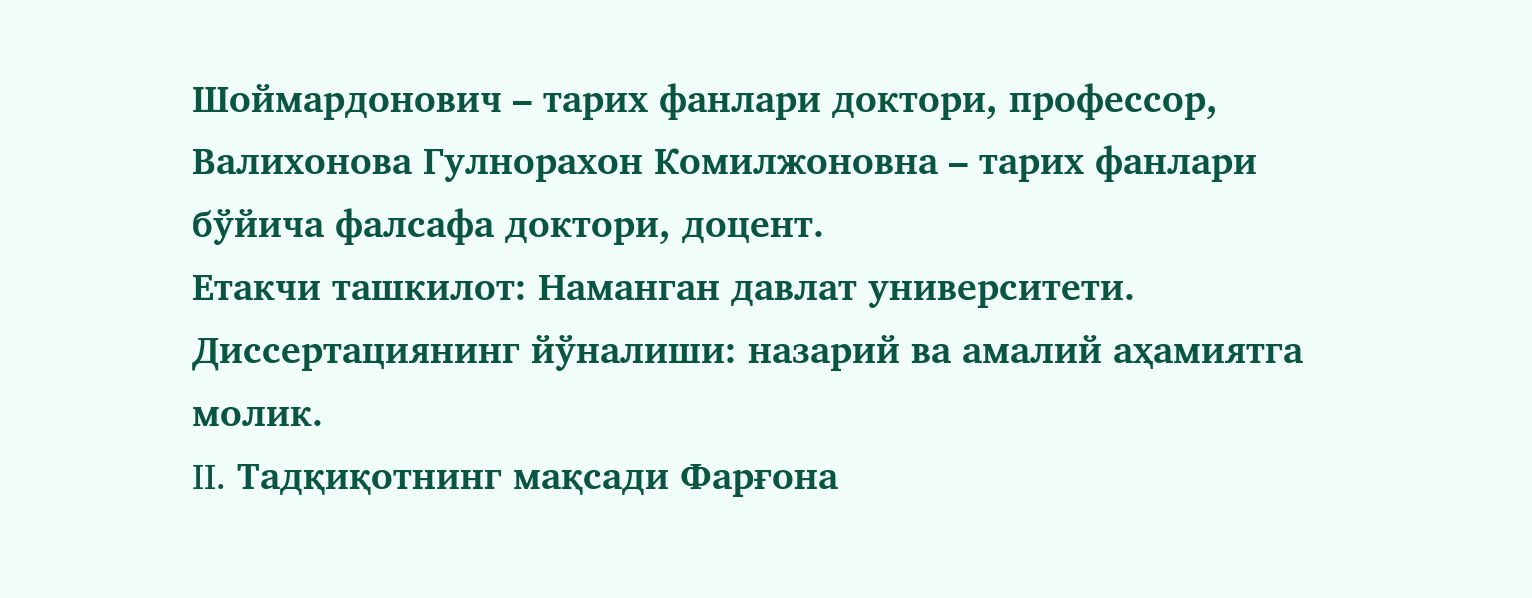Шоймардонович – тарих фанлари доктори, профессор, Валихонова Гулнорахон Комилжоновна – тарих фанлари бўйича фалсафа доктори, доцент.
Етакчи ташкилот: Наманган давлат университети.
Диссертациянинг йўналиши: назарий ва амалий аҳамиятга молик.
II. Тадқиқотнинг мақсади Фарғона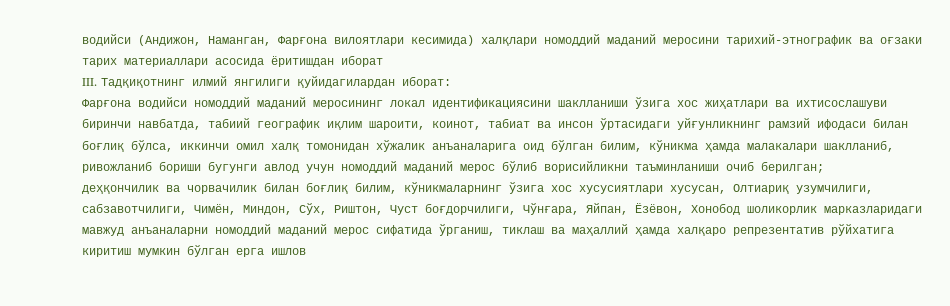водийси (Андижон, Наманган, Фарғона вилоятлари кесимида) халқлари номоддий маданий меросини тарихий-этнографик ва оғзаки тарих материаллари асосида ёритишдан иборат
III. Тадқиқотнинг илмий янгилиги қуйидагилардан иборат:
Фарғона водийси номоддий маданий меросининг локал идентификациясини шаклланиши ўзига хос жиҳатлари ва ихтисослашуви биринчи навбатда, табиий географик иқлим шароити, коинот, табиат ва инсон ўртасидаги уйғунликнинг рамзий ифодаси билан боғлиқ бўлса, иккинчи омил халқ томонидан хўжалик анъаналарига оид бўлган билим, кўникма ҳамда малакалари шаклланиб, ривожланиб бориши бугунги авлод учун номоддий маданий мерос бўлиб ворисийликни таъминланиши очиб берилган;
деҳқончилик ва чорвачилик билан боғлиқ билим, кўникмаларнинг ўзига хос хусусиятлари хусусан, Олтиариқ узумчилиги, сабзавотчилиги, Чимён, Миндон, Сўх, Риштон, Чуст боғдорчилиги, Чўнғара, Яйпан, Ёзёвон, Хонобод шоликорлик марказларидаги мавжуд анъаналарни номоддий маданий мерос сифатида ўрганиш, тиклаш ва маҳаллий ҳамда халқаро репрезентатив рўйхатига киритиш мумкин бўлган ерга ишлов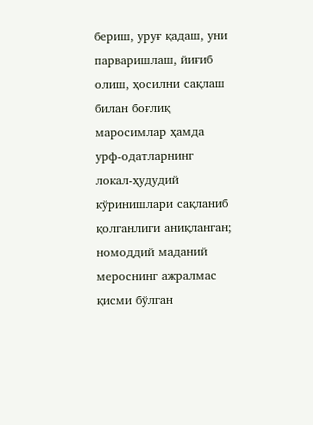бериш, уруғ қадаш, уни парваришлаш, йиғиб олиш, ҳосилни сақлаш билан боғлиқ маросимлар ҳамда урф-одатларнинг локал-ҳудудий кўринишлари сақланиб қолганлиги аниқланган;
номоддий маданий мероснинг ажралмас қисми бўлган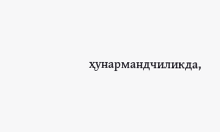ҳунармандчиликда,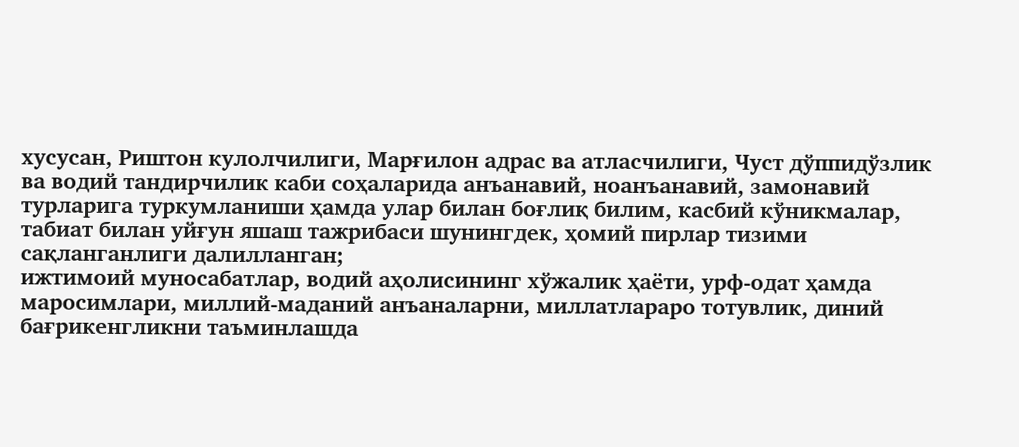хусусан, Риштон кулолчилиги, Марғилон адрас ва атласчилиги, Чуст дўппидўзлик ва водий тандирчилик каби соҳаларида анъанавий, ноанъанавий, замонавий турларига туркумланиши ҳамда улар билан боғлиқ билим, касбий кўникмалар, табиат билан уйғун яшаш тажрибаси шунингдек, ҳомий пирлар тизими сақланганлиги далилланган;
ижтимоий муносабатлар, водий аҳолисининг хўжалик ҳаёти, урф-одат ҳамда маросимлари, миллий-маданий анъаналарни, миллатлараро тотувлик, диний бағрикенгликни таъминлашда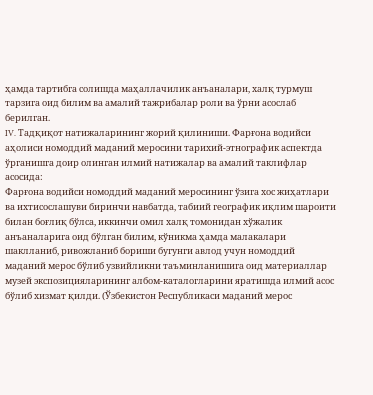ҳамда тартибга солишда маҳаллачилик анъаналари, халқ турмуш тарзига оид билим ва амалий тажрибалар роли ва ўрни асослаб берилган.
IV. Тадқиқот натижаларининг жорий қилиниши. Фарғона водийси аҳолиси номоддий маданий меросини тарихий-этнографик аспектда ўрганишга доир олинган илмий натижалар ва амалий таклифлар асосида:
Фарғона водийси номоддий маданий меросининг ўзига хос жиҳатлари ва ихтисослашуви биринчи навбатда, табиий географик иқлим шароити билан боғлиқ бўлса, иккинчи омил халқ томонидан хўжалик анъаналарига оид бўлган билим, кўникма ҳамда малакалари шаклланиб, ривожланиб бориши бугунги авлод учун номоддий маданий мерос бўлиб узвийликни таъминланишига оид материаллар музей экспозицияларининг албом-каталогларини яратишда илмий асос бўлиб хизмат қилди. (Ўзбекистон Республикаси маданий мерос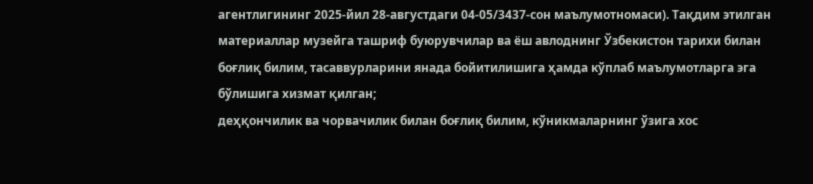агентлигининг 2025-йил 28-августдаги 04-05/3437-сон маълумотномаси). Тақдим этилган материаллар музейга ташриф буюрувчилар ва ёш авлоднинг Ўзбекистон тарихи билан боғлиқ билим, тасаввурларини янада бойитилишига ҳамда кўплаб маълумотларга эга бўлишига хизмат қилган;
деҳқончилик ва чорвачилик билан боғлиқ билим, кўникмаларнинг ўзига хос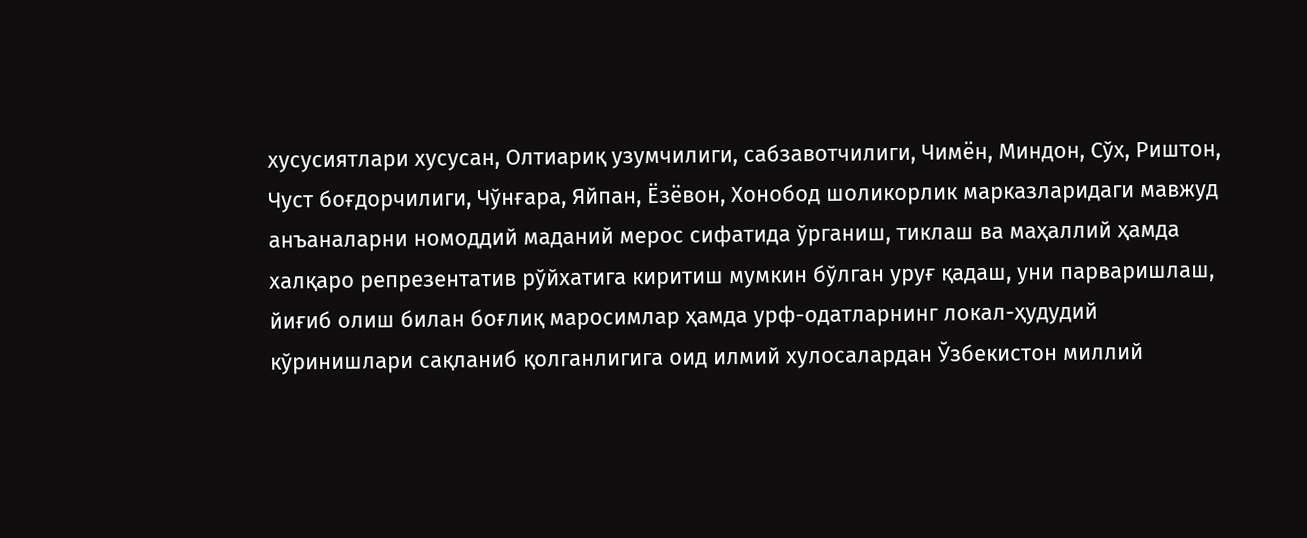хусусиятлари хусусан, Олтиариқ узумчилиги, сабзавотчилиги, Чимён, Миндон, Сўх, Риштон, Чуст боғдорчилиги, Чўнғара, Яйпан, Ёзёвон, Хонобод шоликорлик марказларидаги мавжуд анъаналарни номоддий маданий мерос сифатида ўрганиш, тиклаш ва маҳаллий ҳамда халқаро репрезентатив рўйхатига киритиш мумкин бўлган уруғ қадаш, уни парваришлаш, йиғиб олиш билан боғлиқ маросимлар ҳамда урф-одатларнинг локал-ҳудудий кўринишлари сақланиб қолганлигига оид илмий хулосалардан Ўзбекистон миллий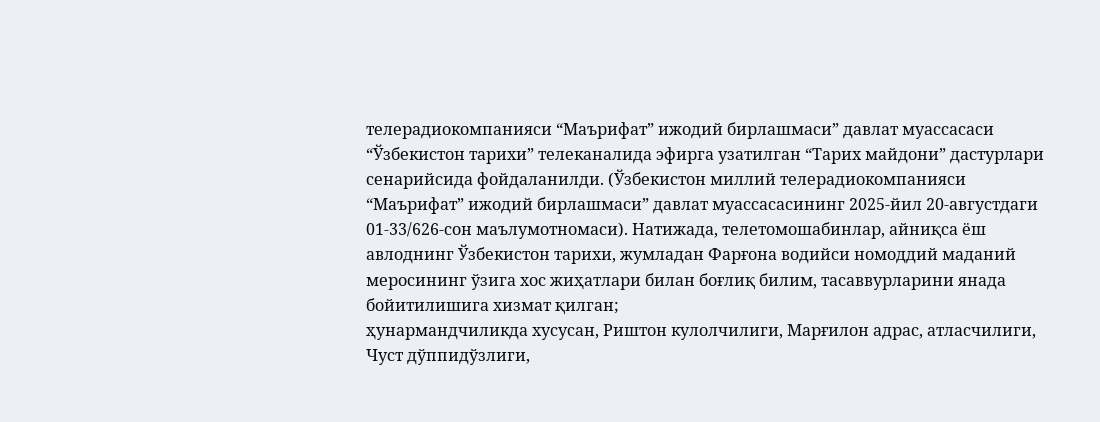телерадиокомпанияси “Маърифат” ижодий бирлашмаси” давлат муассасаси “Ўзбекистон тарихи” телеканалида эфирга узатилган “Тарих майдони” дастурлари сенарийсида фойдаланилди. (Ўзбекистон миллий телерадиокомпанияси “Маърифат” ижодий бирлашмаси” давлат муассасасининг 2025-йил 20-августдаги 01-33/626-сон маълумотномаси). Натижада, телетомошабинлар, айниқса ёш авлоднинг Ўзбекистон тарихи, жумладан Фарғона водийси номоддий маданий меросининг ўзига хос жиҳатлари билан боғлиқ билим, тасаввурларини янада бойитилишига хизмат қилган;
ҳунармандчиликда хусусан, Риштон кулолчилиги, Марғилон адрас, атласчилиги, Чуст дўппидўзлиги,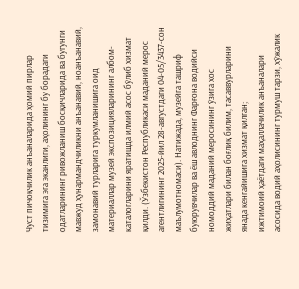Чуст пичоқчилик анъаналарида ҳомий пирлар тизимига эга эканлиги, аҳолининг бу борадаги одатларининг ривожланиш босқичларида ва бугунги мавжуд ҳунармандчиликни анъанавий, ноанъанавий, замонавий турларига туркумланишига оид материаллар музей экспозицияларининг албом-каталогларини яратишда илмий асос бўлиб хизмат қилди. (Ўзбекистон Республикаси маданий мерос агентлигининг 2025-йил 28-августдаги 04-05/3437-сон маълумотномаси). Натижада, музейга ташриф буюрувчилар ва ёш авлоднинг Фарғона водийси номоддий маданий меросининг ўзига хос жиҳатлари билан боғлиқ билим, тасаввурларини янада кенгайишига хизмат қилган;
ижтимоий ҳаётдаги маҳаллачилик анъаналари асосида водий аҳолисининг турмуш тарзи, хўжалик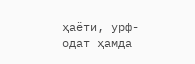ҳаёти, урф-одат ҳамда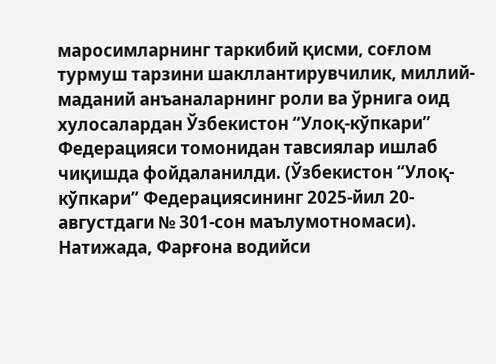маросимларнинг таркибий қисми, соғлом турмуш тарзини шакллантирувчилик, миллий-маданий анъаналарнинг роли ва ўрнига оид хулосалардан Ўзбекистон “Улоқ-кўпкари” Федерацияси томонидан тавсиялар ишлаб чиқишда фойдаланилди. (Ўзбекистон “Улоқ-кўпкари” Федерациясининг 2025-йил 20-августдаги № 301-сон маълумотномаси). Натижада, Фарғона водийси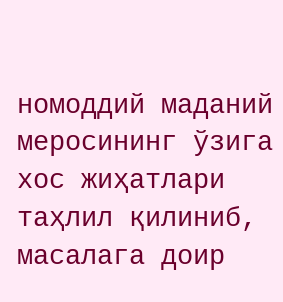номоддий маданий меросининг ўзига хос жиҳатлари таҳлил қилиниб, масалага доир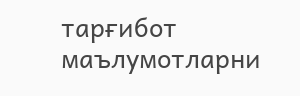тарғибот маълумотларни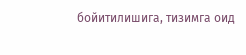бойитилишига, тизимга оид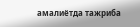амалиётда тажриба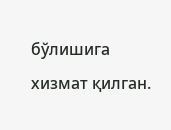бўлишига хизмат қилган.